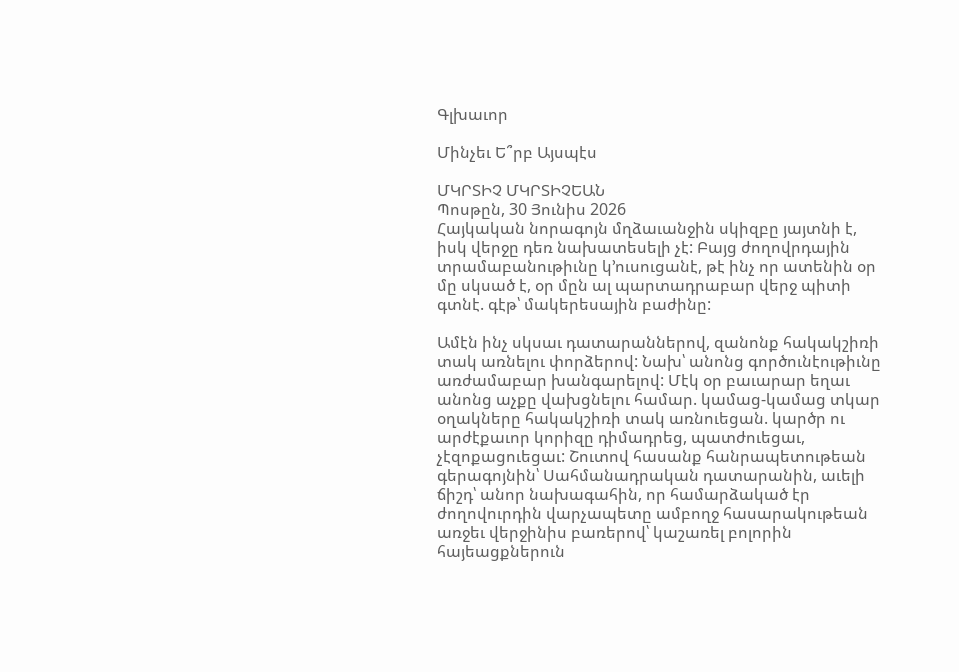Գլխաւոր

Մինչեւ Ե՞րբ Այսպէս

ՄԿՐՏԻՉ ՄԿՐՏԻՉԵԱՆ
Պոսթըն, 30 Յունիս 2026
Հայկական նորագոյն մղձաւանջին սկիզբը յայտնի է, իսկ վերջը դեռ նախատեսելի չէ: Բայց ժողովրդային տրամաբանութիւնը կ’ուսուցանէ, թէ ինչ որ ատենին օր մը սկսած է, օր մըն ալ պարտադրաբար վերջ պիտի գտնէ. գէթ՝ մակերեսային բաժինը:

Ամէն ինչ սկսաւ դատարաններով, զանոնք հակակշիռի տակ առնելու փորձերով: Նախ՝ անոնց գործունէութիւնը առժամաբար խանգարելով: Մէկ օր բաւարար եղաւ անոնց աչքը վախցնելու համար. կամաց-կամաց տկար օղակները հակակշիռի տակ առնուեցան. կարծր ու արժէքաւոր կորիզը դիմադրեց, պատժուեցաւ, չէզոքացուեցաւ: Շուտով հասանք հանրապետութեան գերագոյնին՝ Սահմանադրական դատարանին, աւելի ճիշդ՝ անոր նախագահին, որ համարձակած էր ժողովուրդին վարչապետը ամբողջ հասարակութեան առջեւ վերջինիս բառերով՝ կաշառել բոլորին հայեացքներուն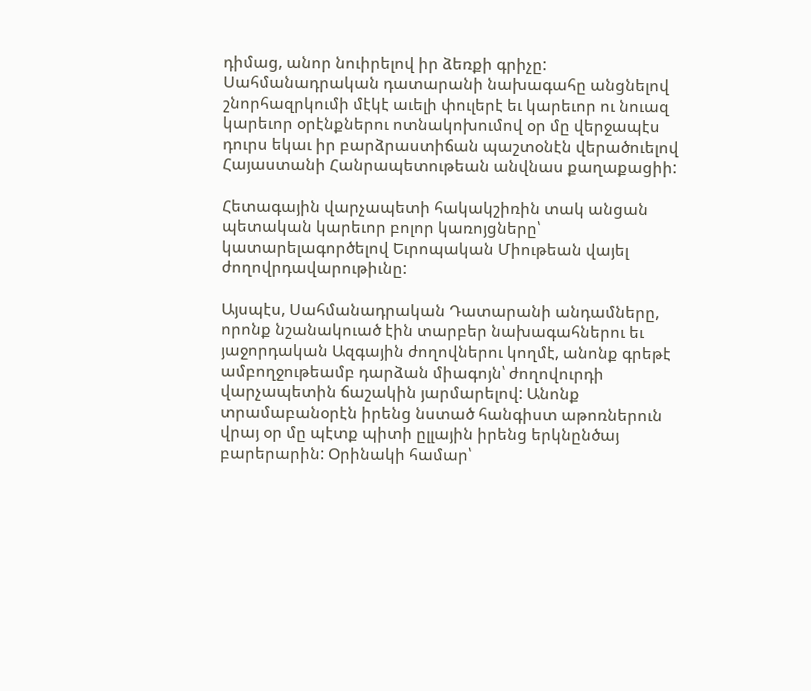դիմաց, անոր նուիրելով իր ձեռքի գրիչը: Սահմանադրական դատարանի նախագահը անցնելով շնորհազրկումի մէկէ աւելի փուլերէ եւ կարեւոր ու նուազ կարեւոր օրէնքներու ոտնակոխումով օր մը վերջապէս դուրս եկաւ իր բարձրաստիճան պաշտօնէն վերածուելով Հայաստանի Հանրապետութեան անվնաս քաղաքացիի:

Հետագային վարչապետի հակակշիռին տակ անցան պետական կարեւոր բոլոր կառոյցները՝ կատարելագործելով Եւրոպական Միութեան վայել ժողովրդավարութիւնը:

Այսպէս, Սահմանադրական Դատարանի անդամները, որոնք նշանակուած էին տարբեր նախագահներու եւ յաջորդական Ազգային ժողովներու կողմէ, անոնք գրեթէ ամբողջութեամբ դարձան միագոյն՝ ժողովուրդի վարչապետին ճաշակին յարմարելով: Անոնք տրամաբանօրէն իրենց նստած հանգիստ աթոռներուն վրայ օր մը պէտք պիտի ըլլային իրենց երկնընծայ բարերարին: Օրինակի համար՝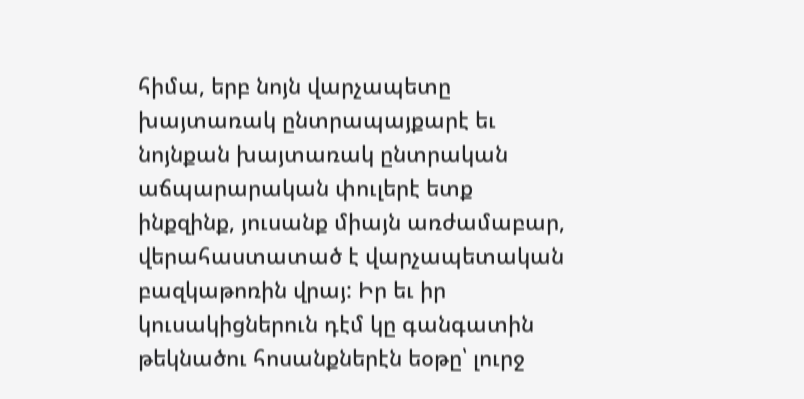հիմա, երբ նոյն վարչապետը խայտառակ ընտրապայքարէ եւ նոյնքան խայտառակ ընտրական աճպարարական փուլերէ ետք ինքզինք, յուսանք միայն առժամաբար, վերահաստատած է վարչապետական բազկաթոռին վրայ: Իր եւ իր կուսակիցներուն դէմ կը գանգատին թեկնածու հոսանքներէն եօթը՝ լուրջ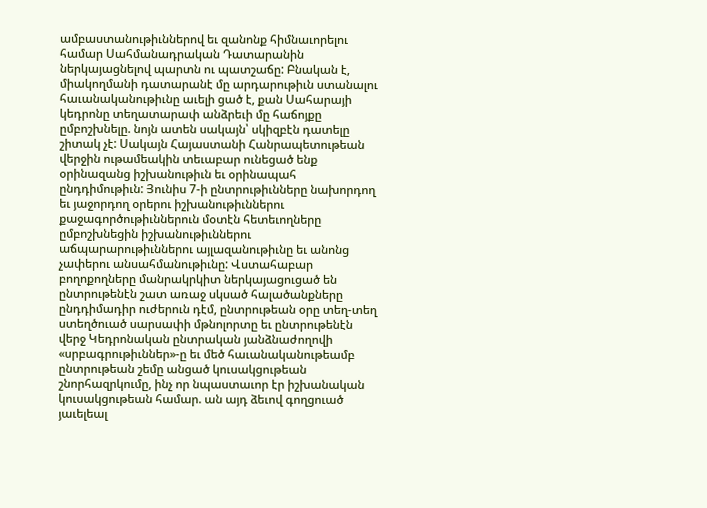ամբաստանութիւններով եւ զանոնք հիմնաւորելու համար Սահմանադրական Դատարանին ներկայացնելով պարտն ու պատշաճը: Բնական է, միակողմանի դատարանէ մը արդարութիւն ստանալու հաւանականութիւնը աւելի ցած է, քան Սահարայի կեդրոնը տեղատարափ անձրեւի մը հաճոյքը ըմբոշխնելը. նոյն ատեն սակայն՝ սկիզբէն դատելը շիտակ չէ: Սակայն Հայաստանի Հանրապետութեան վերջին ութամեակին տեւաբար ունեցած ենք օրինազանց իշխանութիւն եւ օրինապահ ընդդիմութիւն: Յունիս 7-ի ընտրութիւնները նախորդող եւ յաջորդող օրերու իշխանութիւններու քաջագործութիւններուն մօտէն հետեւողները ըմբոշխնեցին իշխանութիւններու աճպարարութիւններու այլազանութիւնը եւ անոնց չափերու անսահմանութիւնը: Վստահաբար բողոքողները մանրակրկիտ ներկայացուցած են ընտրութենէն շատ առաջ սկսած հալածանքները ընդդիմադիր ուժերուն դէմ, ընտրութեան օրը տեղ-տեղ ստեղծուած սարսափի մթնոլորտը եւ ընտրութենէն վերջ Կեդրոնական ընտրական յանձնաժողովի «սրբագրութիւններ»-ը եւ մեծ հաւանականութեամբ ընտրութեան շեմը անցած կուսակցութեան շնորհազրկումը, ինչ որ նպաստաւոր էր իշխանական կուսակցութեան համար. ան այդ ձեւով գողցուած յաւելեալ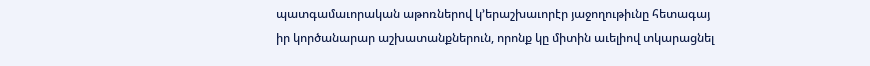պատգամաւորական աթոռներով կ’երաշխաւորէր յաջողութիւնը հետագայ իր կործանարար աշխատանքներուն, որոնք կը միտին աւելիով տկարացնել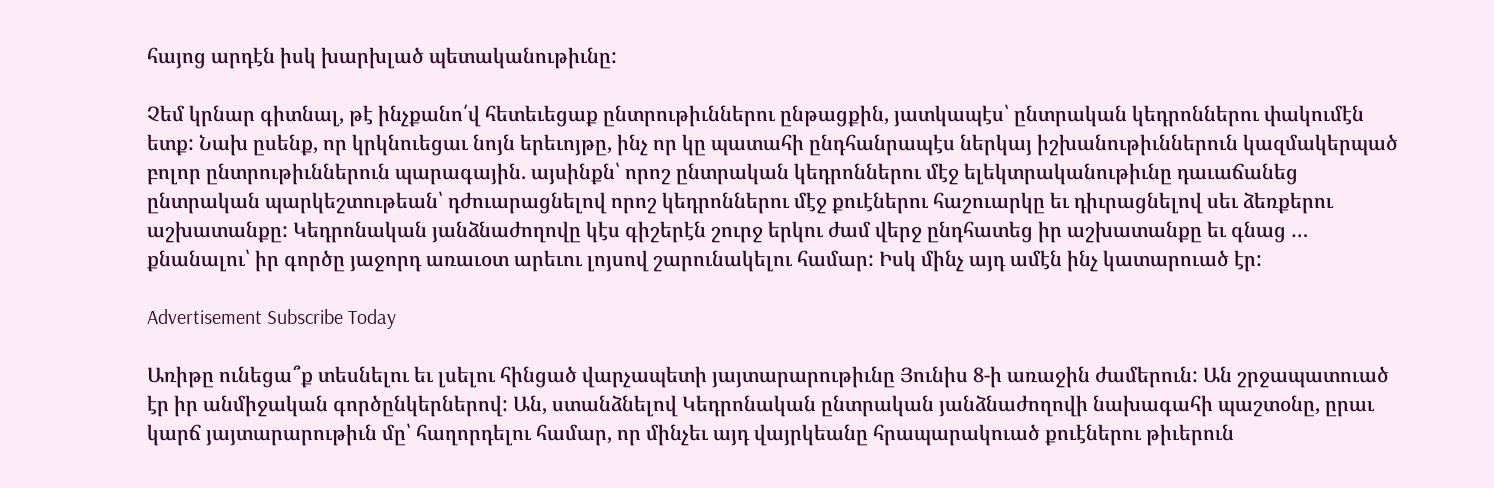հայոց արդէն իսկ խարխլած պետականութիւնը:

Չեմ կրնար գիտնալ, թէ ինչքանո՛վ հետեւեցաք ընտրութիւններու ընթացքին, յատկապէս՝ ընտրական կեդրոններու փակումէն ետք: Նախ ըսենք, որ կրկնուեցաւ նոյն երեւոյթը, ինչ որ կը պատահի ընդհանրապէս ներկայ իշխանութիւններուն կազմակերպած բոլոր ընտրութիւններուն պարագային. այսինքն՝ որոշ ընտրական կեդրոններու մէջ ելեկտրականութիւնը դաւաճանեց ընտրական պարկեշտութեան՝ դժուարացնելով որոշ կեդրոններու մէջ քուէներու հաշուարկը եւ դիւրացնելով սեւ ձեռքերու աշխատանքը: Կեդրոնական յանձնաժողովը կէս գիշերէն շուրջ երկու ժամ վերջ ընդհատեց իր աշխատանքը եւ գնաց … քնանալու՝ իր գործը յաջորդ առաւօտ արեւու լոյսով շարունակելու համար: Իսկ մինչ այդ ամէն ինչ կատարուած էր:

Advertisement Subscribe Today

Առիթը ունեցա՞ք տեսնելու եւ լսելու հինցած վարչապետի յայտարարութիւնը Յունիս 8-ի առաջին ժամերուն: Ան շրջապատուած էր իր անմիջական գործընկերներով: Ան, ստանձնելով Կեդրոնական ընտրական յանձնաժողովի նախագահի պաշտօնը, ըրաւ կարճ յայտարարութիւն մը՝ հաղորդելու համար, որ մինչեւ այդ վայրկեանը հրապարակուած քուէներու թիւերուն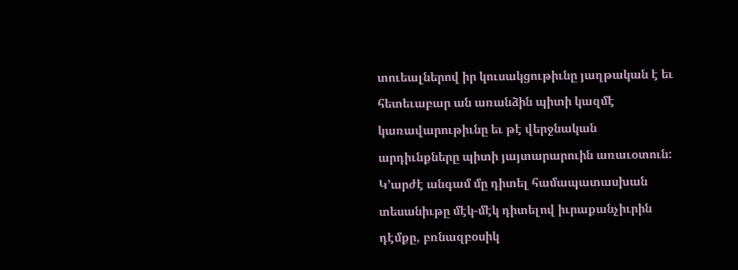տուեալներով իր կուսակցութիւնը յաղթական է եւ հետեւաբար ան առանձին պիտի կազմէ կառավարութիւնը եւ թէ վերջնական արդիւնքները պիտի յայտարարուին առաւօտուն: Կ’արժէ անգամ մը դիտել համապատասխան տեսանիւթը մէկ-մէկ դիտելով իւրաքանչիւրին դէմքը, բռնազբօսիկ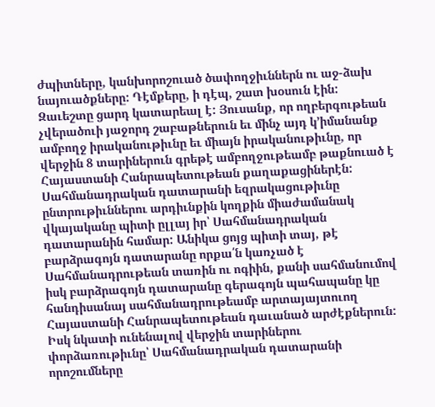ժպիտները, կանխորոշուած ծափողջիւններն ու աջ-ձախ նայուածքները: Դէմքերը, ի դէպ, շատ խօսուն էին: Զաւեշտը ցարդ կատարեալ է: Յուսանք, որ ողբերգութեան չվերածուի յաջորդ շաբաթներուն եւ մինչ այդ կ’իմանանք ամբողջ իրականութիւնը եւ միայն իրականութիւնը, որ վերջին 8 տարիներուն գրեթէ ամբողջութեամբ թաքնուած է Հայաստանի Հանրապետութեան քաղաքացիներէն: Սահմանադրական դատարանի եզրակացութիւնը ընտրութիւններու արդիւնքին կողքին միաժամանակ վկայականը պիտի ըլլայ իր՝ Սահմանադրական դատարանին համար: Անիկա ցոյց պիտի տայ, թէ բարձրագոյն դատարանը որքա՛ն կառչած է Սահմանադրութեան տառին ու ոգիին, քանի սահմանումով իսկ բարձրագոյն դատարանը գերագոյն պահապանը կը հանդիսանայ սահմանադրութեամբ արտայայտուող Հայաստանի Հանրապետութեան դաւանած արժէքներուն: Իսկ նկատի ունենալով վերջին տարիներու փորձառութիւնը՝ Սահմանադրական դատարանի որոշումները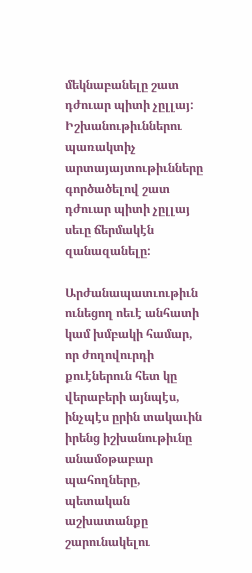մեկնաբանելը շատ դժուար պիտի չըլլայ: Իշխանութիւններու պառակտիչ արտայայտութիւնները գործածելով շատ դժուար պիտի չըլլայ սեւը ճերմակէն զանազանելը:

Արժանապատւութիւն ունեցող ոեւէ անհատի կամ խմբակի համար, որ ժողովուրդի քուէներուն հետ կը վերաբերի այնպէս, ինչպէս ըրին տակաւին իրենց իշխանութիւնը անամօթաբար պահողները, պետական աշխատանքը շարունակելու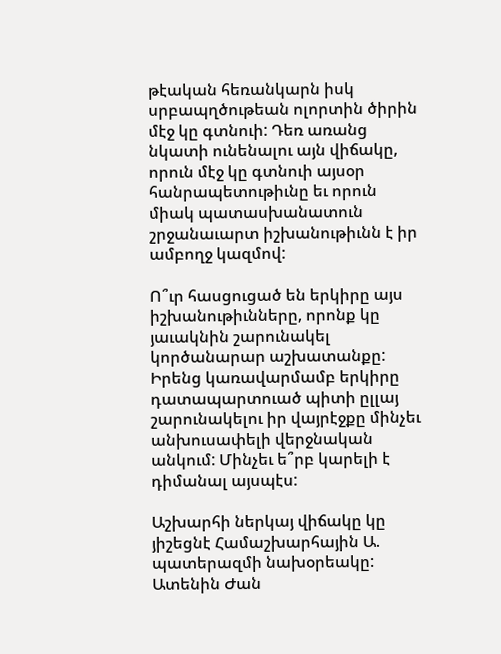թէական հեռանկարն իսկ սրբապղծութեան ոլորտին ծիրին մէջ կը գտնուի: Դեռ առանց նկատի ունենալու այն վիճակը, որուն մէջ կը գտնուի այսօր հանրապետութիւնը եւ որուն միակ պատասխանատուն շրջանաւարտ իշխանութիւնն է իր ամբողջ կազմով:

Ո՞ւր հասցուցած են երկիրը այս իշխանութիւնները, որոնք կը յաւակնին շարունակել կործանարար աշխատանքը: Իրենց կառավարմամբ երկիրը դատապարտուած պիտի ըլլայ շարունակելու իր վայրէջքը մինչեւ անխուսափելի վերջնական անկում: Մինչեւ ե՞րբ կարելի է դիմանալ այսպէս:

Աշխարհի ներկայ վիճակը կը յիշեցնէ Համաշխարհային Ա. պատերազմի նախօրեակը: Ատենին Ժան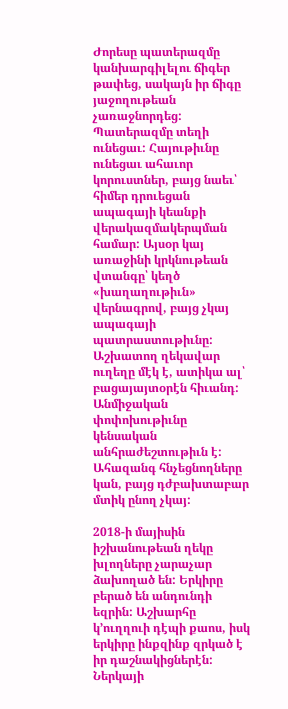Ժորեսը պատերազմը կանխարգիլելու ճիգեր թափեց, սակայն իր ճիգը յաջողութեան չառաջնորդեց: Պատերազմը տեղի ունեցաւ: Հայութիւնը ունեցաւ ահաւոր կորուստներ, բայց նաեւ՝ հիմեր դրուեցան ապագայի կեանքի վերակազմակերպման համար: Այսօր կայ առաջինի կրկնութեան վտանգը՝ կեղծ «խաղաղութիւն» վերնագրով, բայց չկայ ապագայի պատրաստութիւնը: Աշխատող ղեկավար ուղեղը մէկ է, ատիկա ալ՝ բացայայտօրէն հիւանդ: Անմիջական փոփոխութիւնը կենսական անհրաժեշտութիւն է: Ահազանգ հնչեցնողները կան, բայց դժբախտաբար մտիկ ընող չկայ:

2018-ի մայիսին իշխանութեան ղեկը խլողները չարաչար ձախողած են: Երկիրը բերած են անդունդի եզրին: Աշխարհը կ’ուղղուի դէպի քաոս, իսկ երկիրը ինքզինք զրկած է իր դաշնակիցներէն: Ներկայի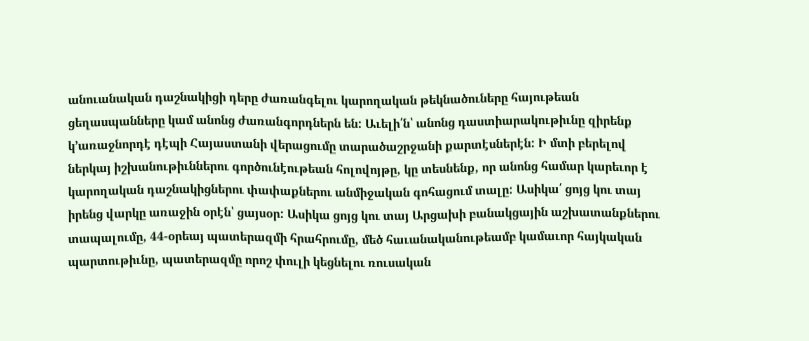անուանական դաշնակիցի դերը ժառանգելու կարողական թեկնածուները հայութեան ցեղասպանները կամ անոնց ժառանգորդներն են: Աւելի՛ն՝ անոնց դաստիարակութիւնը զիրենք կ’առաջնորդէ դէպի Հայաստանի վերացումը տարածաշրջանի քարտէսներէն: Ի մտի բերելով ներկայ իշխանութիւններու գործունէութեան հոլովոյթը, կը տեսնենք, որ անոնց համար կարեւոր է կարողական դաշնակիցներու փափաքներու անմիջական գոհացում տալը: Ասիկա՛ ցոյց կու տայ իրենց վարկը առաջին օրէն՝ ցայսօր: Ասիկա ցոյց կու տայ Արցախի բանակցային աշխատանքներու տապալումը, 44-օրեայ պատերազմի հրահրումը, մեծ հաւանականութեամբ կամաւոր հայկական պարտութիւնը, պատերազմը որոշ փուլի կեցնելու ռուսական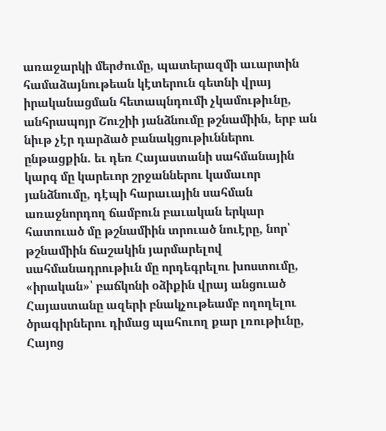առաջարկի մերժումը, պատերազմի աւարտին համաձայնութեան կէտերուն գետնի վրայ իրականացման հետապնդումի չկամութիւնը, անհրապոյր Շուշիի յանձնումը թշնամիին, երբ ան նիւթ չէր դարձած բանակցութիւններու ընթացքին. եւ դեռ Հայաստանի սահմանային կարգ մը կարեւոր շրջաններու կամաւոր յանձնումը, դէպի հարաւային սահման առաջնորդող ճամբուն բաւական երկար հատուած մը թշնամիին տրուած նուէրը, նոր՝ թշնամիին ճաշակին յարմարելով սահմանադրութիւն մը որդեգրելու խոստումը, «իրական»՝ բաճկոնի օձիքին վրայ անցուած Հայաստանը ազերի բնակչութեամբ ողողելու ծրագիրներու դիմաց պահուող քար լռութիւնը, Հայոց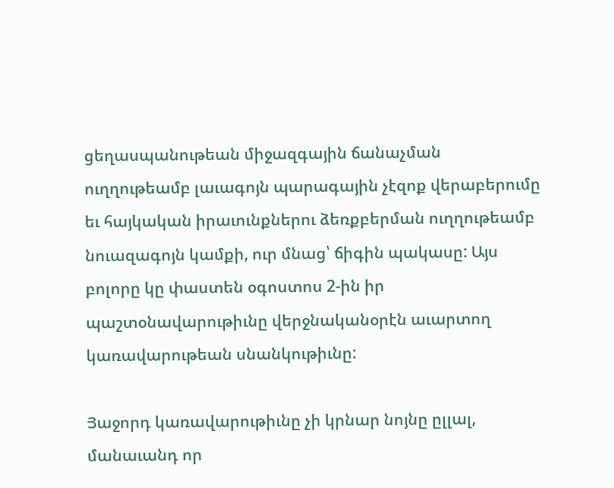ցեղասպանութեան միջազգային ճանաչման ուղղութեամբ լաւագոյն պարագային չէզոք վերաբերումը եւ հայկական իրաւունքներու ձեռքբերման ուղղութեամբ նուազագոյն կամքի, ուր մնաց՝ ճիգին պակասը: Այս բոլորը կը փաստեն օգոստոս 2-ին իր պաշտօնավարութիւնը վերջնականօրէն աւարտող կառավարութեան սնանկութիւնը:

Յաջորդ կառավարութիւնը չի կրնար նոյնը ըլլալ, մանաւանդ որ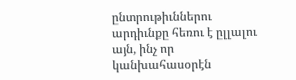ընտրութիւններու արդիւնքը հեռու է ըլլալու այն, ինչ որ կանխահասօրէն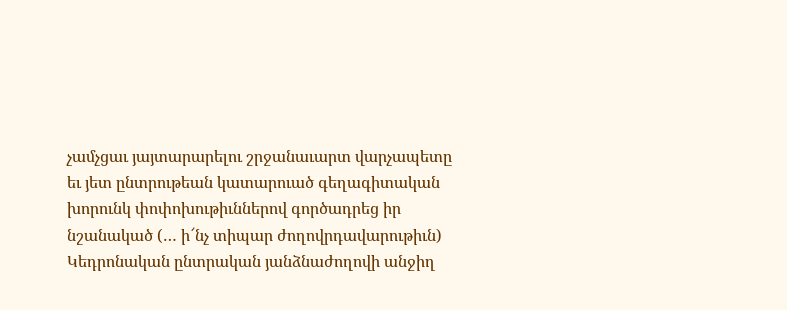չամչցաւ յայտարարելու շրջանաւարտ վարչապետը եւ յետ ընտրութեան կատարուած գեղագիտական խորունկ փոփոխութիւններով գործադրեց իր նշանակած (… ի՜նչ տիպար ժողովրդավարութիւն) Կեդրոնական ընտրական յանձնաժողովի անջիղ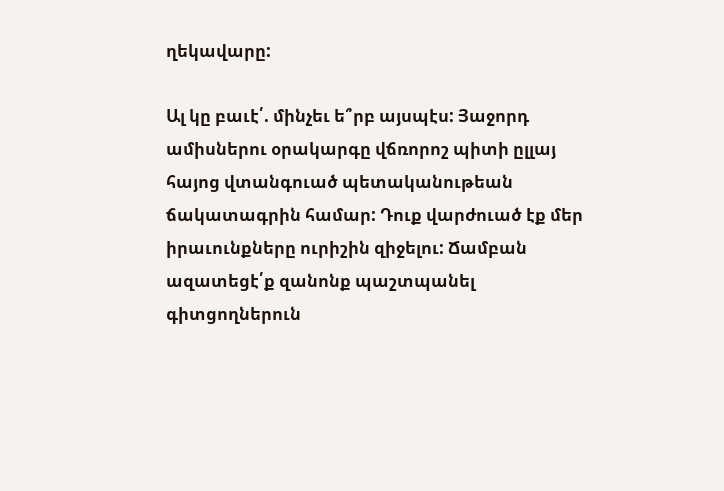ղեկավարը:

Ալ կը բաւէ՛. մինչեւ ե՞րբ այսպէս: Յաջորդ ամիսներու օրակարգը վճռորոշ պիտի ըլլայ հայոց վտանգուած պետականութեան ճակատագրին համար: Դուք վարժուած էք մեր իրաւունքները ուրիշին զիջելու: Ճամբան ազատեցէ՛ք զանոնք պաշտպանել գիտցողներուն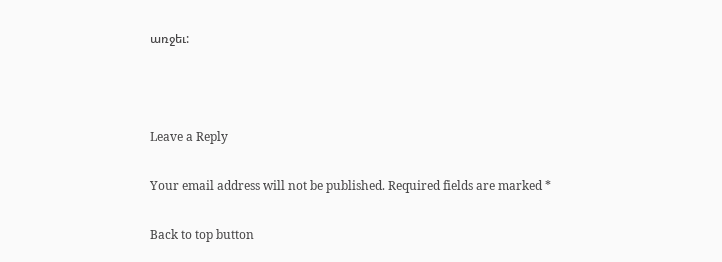առջեւ:



Leave a Reply

Your email address will not be published. Required fields are marked *

Back to top button